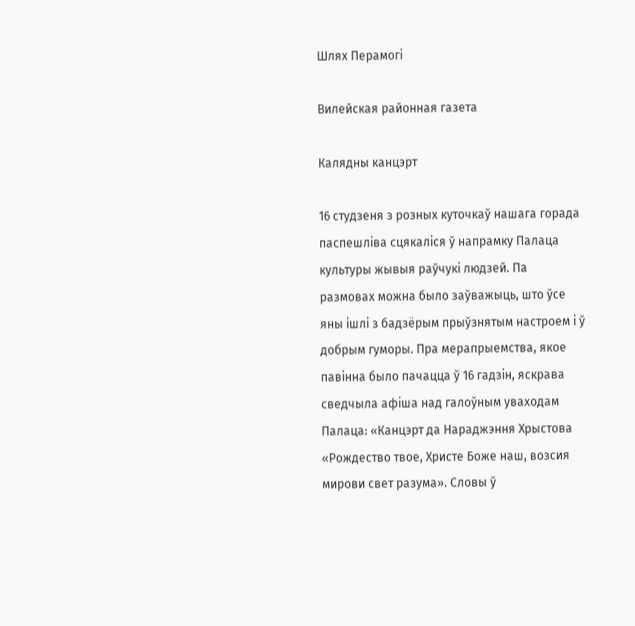Шлях Перамогі

Вилейская районная газета

Калядны канцэрт

16 студзеня з розных куточкаў нашага горада паспешліва сцякаліся ў напрамку Палаца культуры жывыя раўчукі людзей. Па размовах можна было заўважыць, што ўсе яны ішлі з бадзёрым прыўзнятым настроем і ў добрым гуморы. Пра мерапрыемства, якое павінна было пачацца ў 16 гадзін, яскрава сведчыла афіша над галоўным уваходам Палаца: «Канцэрт да Нараджэння Хрыстова «Рождество твое, Христе Боже наш, возсия мирови свет разума». Словы ў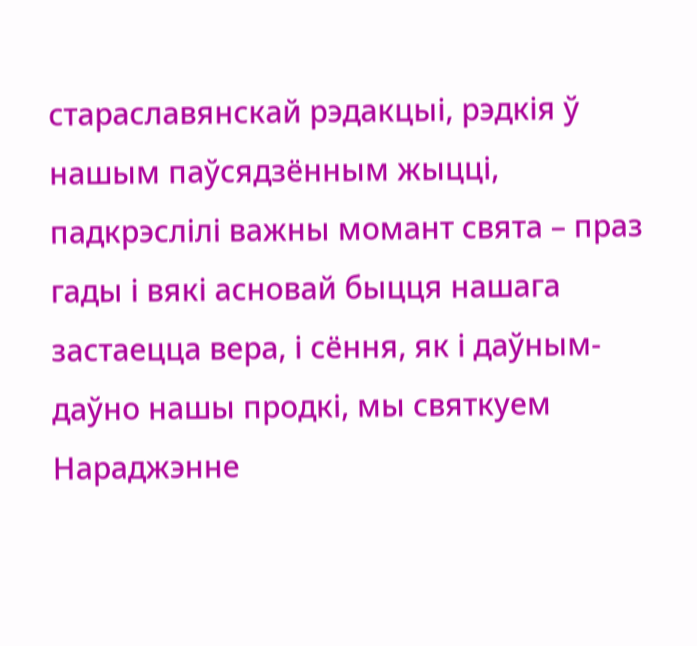стараславянскай рэдакцыі, рэдкія ў нашым паўсядзённым жыцці, падкрэслілі важны момант свята – праз гады і вякі асновай быцця нашага застаецца вера, і сёння, як і даўным-даўно нашы продкі, мы святкуем Нараджэнне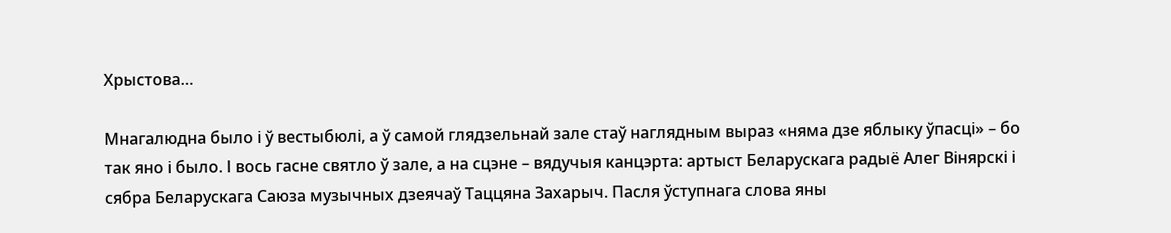Хрыстова…

Мнагалюдна было і ў вестыбюлі, а ў самой глядзельнай зале стаў наглядным выраз «няма дзе яблыку ўпасці» – бо так яно і было. І вось гасне святло ў зале, а на сцэне – вядучыя канцэрта: артыст Беларускага радыё Алег Вінярскі і сябра Беларускага Саюза музычных дзеячаў Таццяна Захарыч. Пасля ўступнага слова яны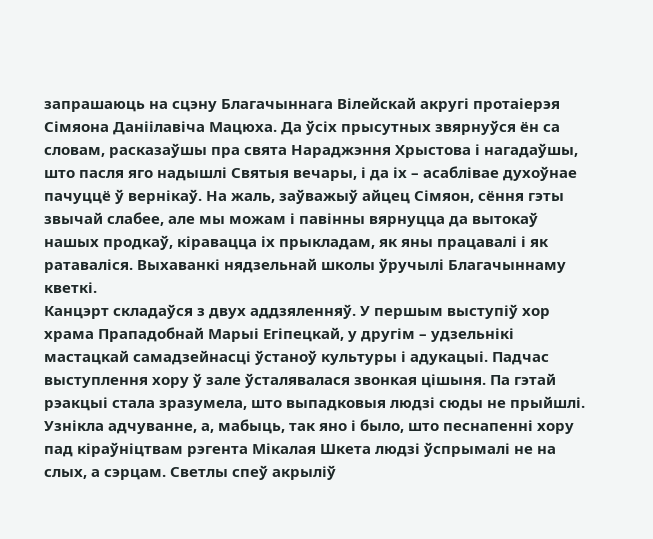запрашаюць на сцэну Благачыннага Вілейскай акругі протаіерэя Сімяона Даніілавіча Мацюха. Да ўсіх прысутных звярнуўся ён са словам, расказаўшы пра свята Нараджэння Хрыстова і нагадаўшы, што пасля яго надышлі Святыя вечары, і да іх – асаблівае духоўнае пачуццё ў вернікаў. На жаль, заўважыў айцец Сімяон, сёння гэты звычай слабее, але мы можам і павінны вярнуцца да вытокаў нашых продкаў, кіравацца іх прыкладам, як яны працавалі і як ратаваліся. Выхаванкі нядзельнай школы ўручылі Благачыннаму кветкі.
Канцэрт складаўся з двух аддзяленняў. У першым выступіў хор храма Прападобнай Марыі Егіпецкай, у другім – удзельнікі мастацкай самадзейнасці ўстаноў культуры і адукацыі. Падчас выступлення хору ў зале ўсталявалася звонкая цішыня. Па гэтай рэакцыі стала зразумела, што выпадковыя людзі сюды не прыйшлі. Узнікла адчуванне, а, мабыць, так яно і было, што песнапенні хору пад кіраўніцтвам рэгента Мікалая Шкета людзі ўспрымалі не на слых, а сэрцам. Светлы спеў акрыліў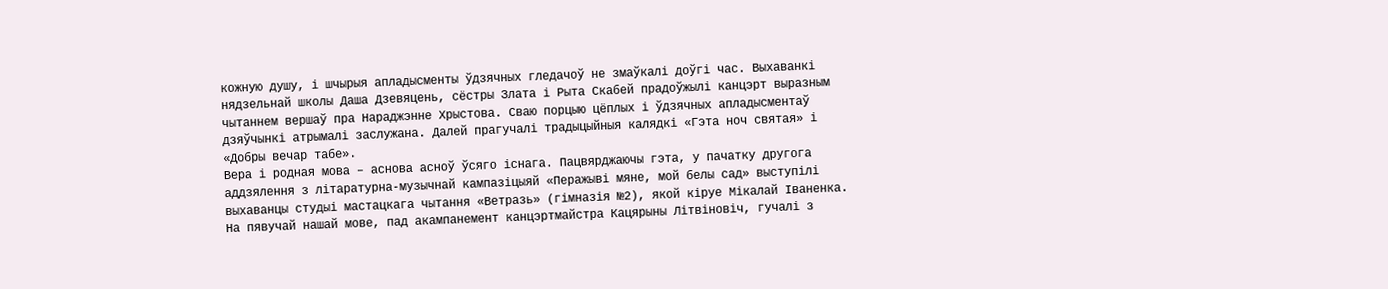кожную душу, і шчырыя апладысменты ўдзячных гледачоў не змаўкалі доўгі час. Выхаванкі нядзельнай школы Даша Дзевяцень, сёстры Злата і Рыта Скабей прадоўжылі канцэрт выразным чытаннем вершаў пра Нараджэнне Хрыстова. Сваю порцыю цёплых і ўдзячных апладысментаў дзяўчынкі атрымалі заслужана. Далей прагучалі традыцыйныя калядкі «Гэта ноч святая» і «Добры вечар табе».
Вера і родная мова – аснова асноў ўсяго існага. Пацвярджаючы гэта, у пачатку другога аддзялення з літаратурна-музычнай кампазіцыяй «Перажыві мяне, мой белы сад» выступілі выхаванцы студыі мастацкага чытання «Ветразь» (гімназія №2), якой кіруе Мікалай Іваненка. На пявучай нашай мове, пад акампанемент канцэртмайстра Кацярыны Літвіновіч, гучалі з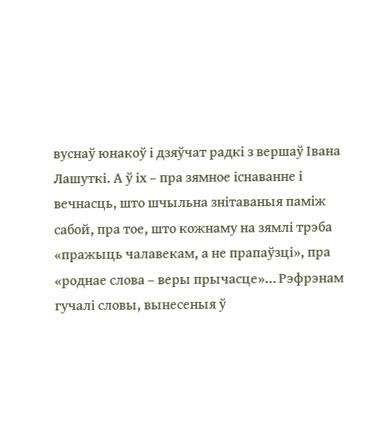вуснаў юнакоў і дзяўчат радкі з вершаў Івана Лашуткі. А ў іх – пра зямное існаванне і вечнасць, што шчыльна знітаваныя паміж сабой, пра тое, што кожнаму на зямлі трэба «пражыць чалавекам, а не прапаўзці», пра «роднае слова – веры прычасце»… Рэфрэнам гучалі словы, вынесеныя ў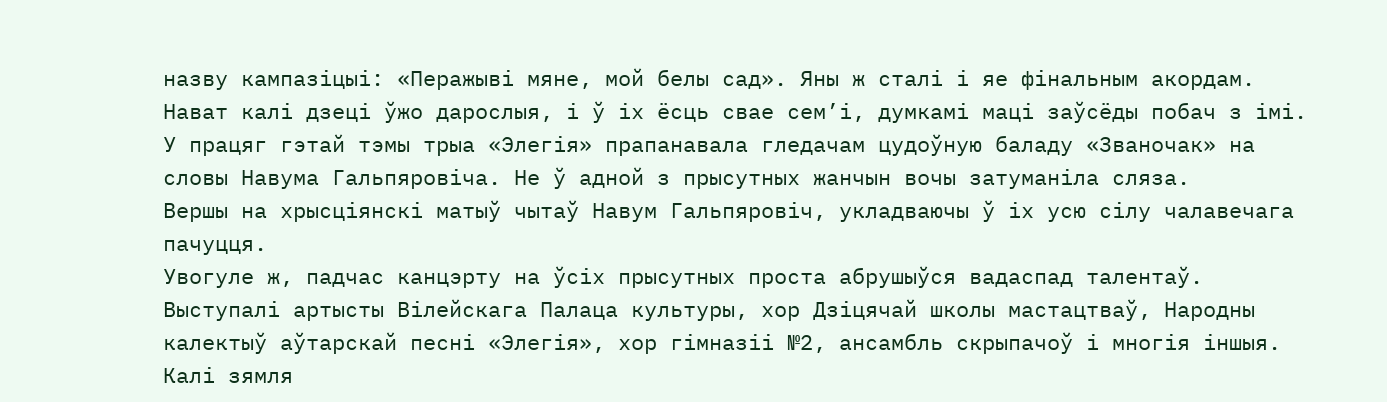назву кампазіцыі: «Перажыві мяне, мой белы сад». Яны ж сталі і яе фінальным акордам.
Нават калі дзеці ўжо дарослыя, і ў іх ёсць свае сем’і, думкамі маці заўсёды побач з імі. У працяг гэтай тэмы трыа «Элегія» прапанавала гледачам цудоўную баладу «Званочак» на словы Навума Гальпяровіча. Не ў адной з прысутных жанчын вочы затуманіла сляза.
Вершы на хрысціянскі матыў чытаў Навум Гальпяровіч, укладваючы ў іх усю сілу чалавечага пачуцця.
Увогуле ж, падчас канцэрту на ўсіх прысутных проста абрушыўся вадаспад талентаў. Выступалі артысты Вілейскага Палаца культуры, хор Дзіцячай школы мастацтваў, Народны калектыў аўтарскай песні «Элегія», хор гімназіі №2, ансамбль скрыпачоў і многія іншыя.
Калі зямля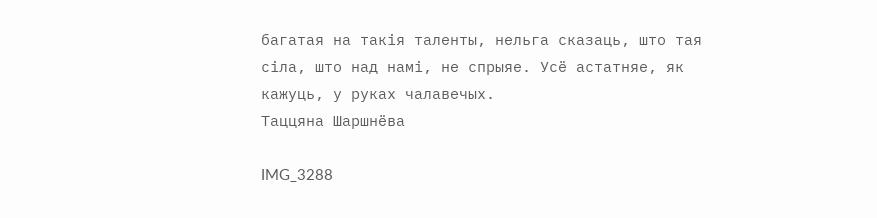багатая на такія таленты, нельга сказаць, што тая сіла, што над намі, не спрыяе. Усё астатняе, як кажуць, у руках чалавечых.
Таццяна Шаршнёва

IMG_3288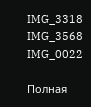IMG_3318
IMG_3568
IMG_0022

Полная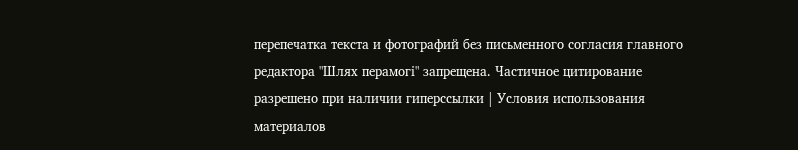перепечатка текста и фотографий без письменного согласия главного редактора "Шлях перамогі" запрещена. Частичное цитирование разрешено при наличии гиперссылки | Условия использования материалов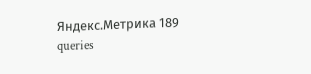Яндекс.Метрика 189 queries